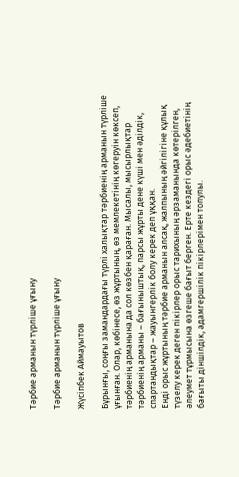Тәрбие арманын түрліше ұғыну

Тәрбие арманын түрліше ұғыну

Жүсіпбек Аймауытов

Бұрынғы, соңғы замандардағы түрлі халықтар тәрбиенің арманын түрліше ұғынған. Олар, көбінесе, өз жұртының, өз мемлекетінің көгеруін көксеп, тәрбиенің арманына да сол көзбен қараған. Мысалы, мысырлықтар тәрбиенің арманы – бағыныштық, парсы жұрты дене күші мен әділдік, спартандықтар – жауынгерлік болу керек деп ұққан.
Енді орыс жұртының тәрбие арманын алсақ, жалпының әйгілігіне құлық түзелу керек деген пікірлер орыс тарихының әрзаманында көтерілген, әлеумет тұрмысына өзгеше бағыт берген. Ерте кездегі орыс әдебиетінің бағыты діншілдік, адамгершілік пікірлерімен толулы.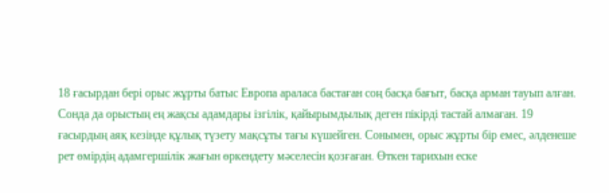18 ғасырдан бері орыс жұрты батыс Европа араласа бастаған соң басқа бағыт, басқа арман тауып алған. Сонда да орыстың ең жақсы адамдары ізгілік, қайырымдылық деген пікірді тастай алмаған. 19 ғасырдың аяқ кезінде құлық түзету мақсұты тағы күшейген. Сонымен, орыс жұрты бір емес, әлденеше рет өмірдің адамгершілік жағын өркендету мәселесін қозғаған. Өткен тарихын еске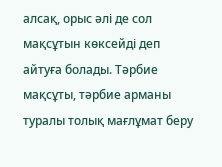алсақ, орыс әлі де сол мақсұтын көксейді деп айтуға болады. Тәрбие мақсұты, тәрбие арманы туралы толық мағлұмат беру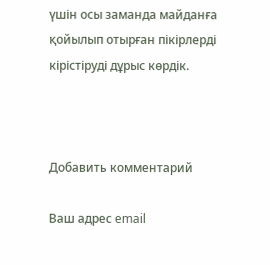үшін осы заманда майданға қойылып отырған пікірлерді кірістіруді дұрыс көрдік.



Добавить комментарий

Ваш адрес email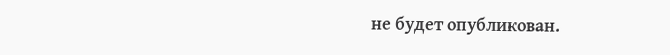не будет опубликован.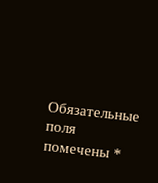Обязательные поля помечены *